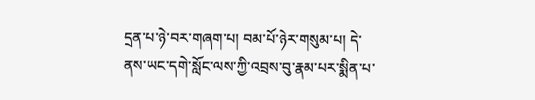དྲན་པ་ཉེ་བར་གཞག་པ། བམ་པོ་ཉེར་གསུམ་པ། དེ་ནས་ཡང་དགེ་སློང་ལས་ཀྱི་འབྲས་བུ་རྣམ་པར་སྨིན་པ་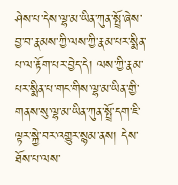ཤེས་པ་དེས་ལྷ་མ་ཡིན་ཀུན་སྤྲོ་ཞེས་བྱ་བ་རྣམས་ཀྱི་ལས་ཀྱི་རྣམ་པར་སྨིན་པ་ལ་རྟོག་པར་བྱེད་དེ། ལས་ཀྱི་རྣམ་པར་སྨིན་པ་གང་གིས་ལྷ་མ་ཡིན་གྱི་གནས་སུ་ལྷ་མ་ཡིན་ཀུན་སྤྲོ་དག་ཇི་ལྟར་སྐྱེ་བར་འགྱུར་སྙམ་ནས། དེས་ཐོས་པ་ལས་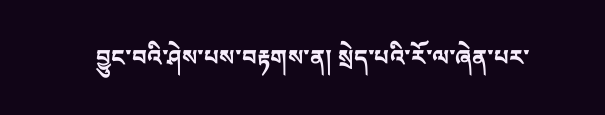བྱུང་བའི་ཤེས་པས་བརྟགས་ན། སྲེད་པའི་རོ་ལ་ཞེན་པར་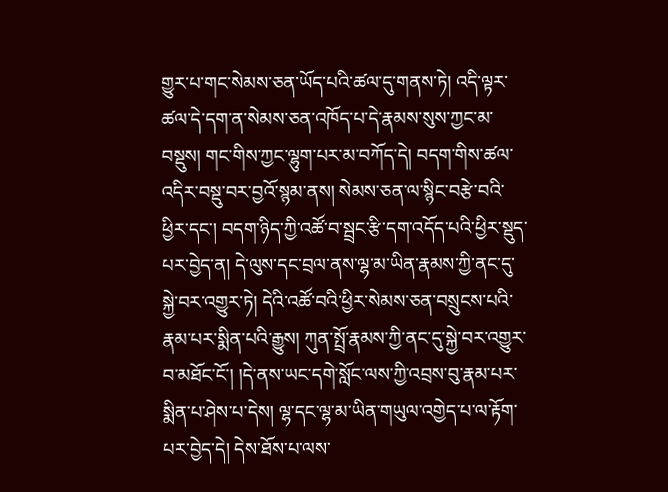གྱུར་པ་གང་སེམས་ཅན་ཡོད་པའི་ཚལ་དུ་གནས་ཏེ། འདི་ལྟར་ཚལ་དེ་དག་ན་སེམས་ཅན་འཁོད་པ་དེ་རྣམས་སུས་ཀྱང་མ་བསྡུས། གང་གིས་ཀྱང་ལྷུག་པར་མ་བཀོད་དེ། བདག་གིས་ཚལ་འདིར་བསྡུ་བར་བྱའོ་སྙམ་ནས། སེམས་ཅན་ལ་སྙིང་བརྩེ་བའི་ཕྱིར་དང་། བདག་ཉིད་ཀྱི་འཚོ་བ་སྦྲང་རྩི་དག་འདོད་པའི་ཕྱིར་སྡུད་པར་བྱེད་ན། དེ་ལུས་དང་བྲལ་ནས་ལྷ་མ་ཡིན་རྣམས་ཀྱི་ནང་དུ་སྐྱེ་བར་འགྱུར་ཏེ། དེའི་འཚོ་བའི་ཕྱིར་སེམས་ཅན་བསྲུངས་པའི་རྣམ་པར་སྨིན་པའི་རྒྱུས། ཀུན་སྤྲོ་རྣམས་ཀྱི་ནང་དུ་སྐྱེ་བར་འགྱུར་བ་མཐོང་ངོ་། །དེ་ནས་ཡང་དགེ་སློང་ལས་ཀྱི་འབྲས་བུ་རྣམ་པར་སྨིན་པ་ཤེས་པ་དེས། ལྷ་དང་ལྷ་མ་ཡིན་གཡུལ་འགྱེད་པ་ལ་རྟོག་པར་བྱེད་དེ། དེས་ཐོས་པ་ལས་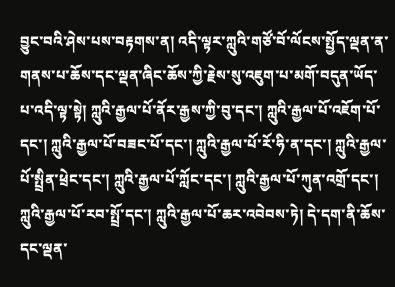བྱུང་བའི་ཤེས་པས་བརྟགས་ན། འདི་ལྟར་ཀླུའི་གཙོ་བོ་ལོངས་སྤྱོད་ལྡན་ན་གནས་པ་ཆོས་དང་ལྡན་ཞིང་ཆོས་ཀྱི་རྗེས་སུ་འཇུག་པ་མགོ་བདུན་ཡོད་པ་འདི་ལྟ་སྟེ། ཀླུའི་རྒྱལ་པོ་ནོར་རྒྱས་ཀྱི་བུ་དང་། ཀླུའི་རྒྱལ་པོ་འཇོག་པོ་དང་། ཀླུའི་རྒྱལ་པོ་བཟང་པོ་དང་། ཀླུའི་རྒྱལ་པོ་རོ་ཧི་ན་དང་། ཀླུའི་རྒྱལ་པོ་སྤྲིན་ཕྲེང་དང་། ཀླུའི་རྒྱལ་པོ་ཀློང་དང་། ཀླུའི་རྒྱལ་པོ་ཀུན་འགྲོ་དང་། ཀླུའི་རྒྱལ་པོ་རབ་སྤྲོ་དང་། ཀླུའི་རྒྱལ་པོ་ཆར་འབེབས་ཏེ། དེ་དག་ནི་ཆོས་དང་ལྡན་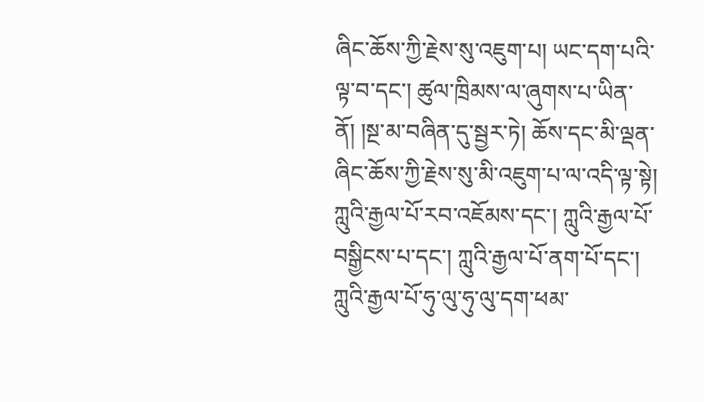ཞིང་ཆོས་ཀྱི་རྗེས་སུ་འཇུག་པ། ཡང་དག་པའི་ལྟ་བ་དང་། ཚུལ་ཁྲིམས་ལ་ཞུགས་པ་ཡིན་ནོ། །སྔ་མ་བཞིན་དུ་སྦྱར་ཏེ། ཆོས་དང་མི་ལྡན་ཞིང་ཆོས་ཀྱི་རྗེས་སུ་མི་འཇུག་པ་ལ་འདི་ལྟ་སྟེ། ཀླུའི་རྒྱལ་པོ་རབ་འཇོམས་དང་། ཀླུའི་རྒྱལ་པོ་བསྒྱིངས་པ་དང་། ཀླུའི་རྒྱལ་པོ་ནག་པོ་དང་། ཀླུའི་རྒྱལ་པོ་ཧུ་ལུ་ཧུ་ལུ་དག་ཕམ་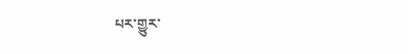པར་གྱུར་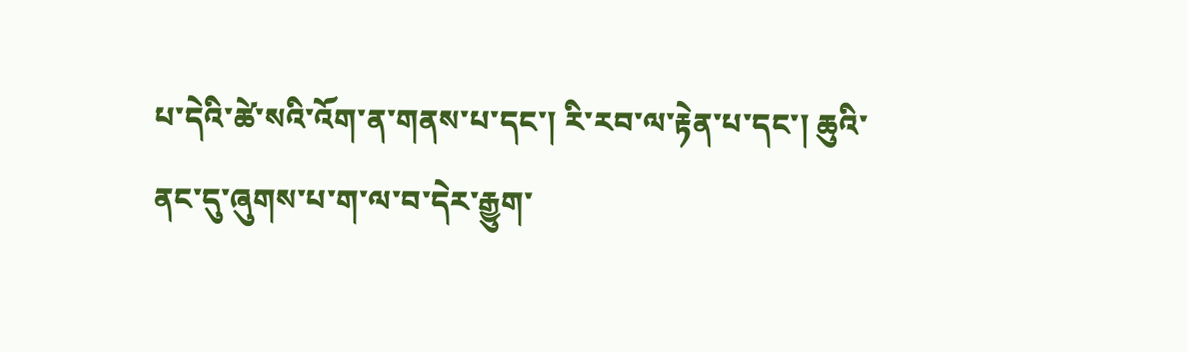པ་དེའི་ཚེ་སའི་འོག་ན་གནས་པ་དང་། རི་རབ་ལ་རྟེན་པ་དང་། ཆུའི་ནང་དུ་ཞུགས་པ་ག་ལ་བ་དེར་རྒྱུག་